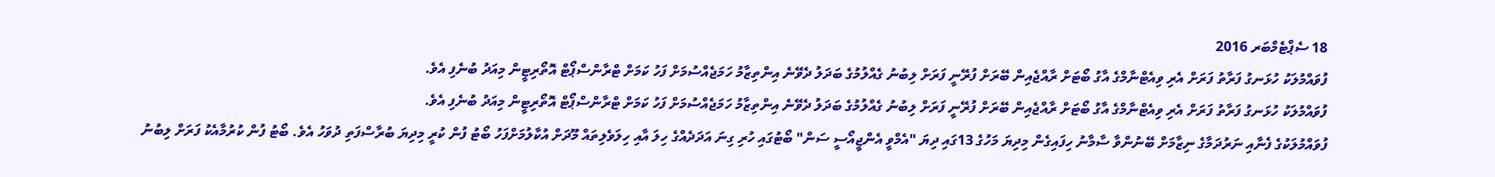18 ސެޕްޓެމްބަރ 2016
ފުވައްމުލަކު ހުޅަނގު ފަރާތު ފަރަށް އެރި ވިއެޓްނާމްގެ އާގު ބޯޓަށް ރާއްޖެއިން ބޭރަށް ފުރޭނީ ފަރަށް ލިބުނު ގެއްލުމުގެ ބަދަލު ދެވޭނެ އިންތިޒާމު ހަމަޖެއްސުމަށް ފަހު ކަމަށް ޓްރާންސްޕޯޓް އޮތޯރިޓީން މިއަދު ބުނެފި އެވެ.
ފުވައްމުލަކު ހުޅަނގު ފަރާތު ފަރަށް އެރި ވިއެޓްނާމްގެ އާގު ބޯޓަށް ރާއްޖެއިން ބޭރަށް ފުރޭނީ ފަރަށް ލިބުނު ގެއްލުމުގެ ބަދަލު ދެވޭނެ އިންތިޒާމު ހަމަޖެއްސުމަށް ފަހު ކަމަށް ޓްރާންސްޕޯޓް އޮތޯރިޓީން މިއަދު ބުނެފި އެވެ.
ފުވައްމުލަކުގެ ފެނާއި ނަރުދަމާގެ ނިޒާމަށް ބޭނުންވާ ސާމާނު ހިފައިގެން މިދިޔަ މަހުގެ 13ގައި ދިޔަ "އެމްވީ އެންޖީއޯސީ ސަން" ބޯޓުގައި ހުރި ގިނަ އަދަދެއްގެ ހިލަ އާއި ހިލަވެލިތައް މޫދަށް އުކާލުމަށްފަހު ބޯޓު ފުން ކުރީ މިދިޔަ ބުރާސްފަތި ދުވަހު އެވެ. ބޯޓު ފުން ކުރުމާއެކު ފަރަށް ލިބުނު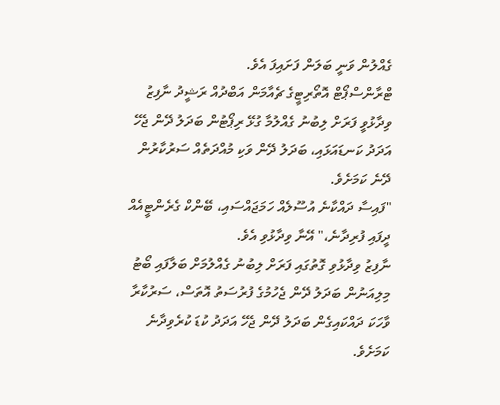ގެއްލުން ވަނީ ބަލަން ފަށައިފަ އެވެ.
ޓްރާންސްޕޯޓް އޮތޯރިޓީގެ ޗެއާމަން އަބްދުއް ރަޝީދު ނާފިޒު ވިދާޅުވީ ފަރަށް ލިބުނު ގެއްލުމާ ގުޅޭ ރިޕޯޓުން ބަދަލު ދޭން ޖެހޭ އަދަދު ކަނޑައަޅައި، ބަދަލު ދޭން ވަކި މުއްދަތެއް ސަރުކާރުން ދޭނެ ކަމަށެވެ.
"ފައިސާ ދައްކާނެ އުސޫލެއް ހަމަޖައްސައި، ބޭންކް ގެރެންޓީއެއް ދީފައި ފުރިދާނެ،" އޭނާ ވިދާޅުވި އެވެ.
ނާފިޒު ވިދާޅުވި ގޮތުގައި ފަރަށް ލިބުނު ގެއްލުމަށް ބަލާފައި ބޯޓު މިލިއަނުން ބަދަލު ދޭން ޖެހުމުގެ ފުރުސަތު އޮތަސް، ސަރުކާރާ ވާހަކަ ދައްކައިގެން ބަދަލު ދޭން ޖެހޭ އަދަދު ކުޑަ ކުރެވިދާނެ ކަމަށެވެ.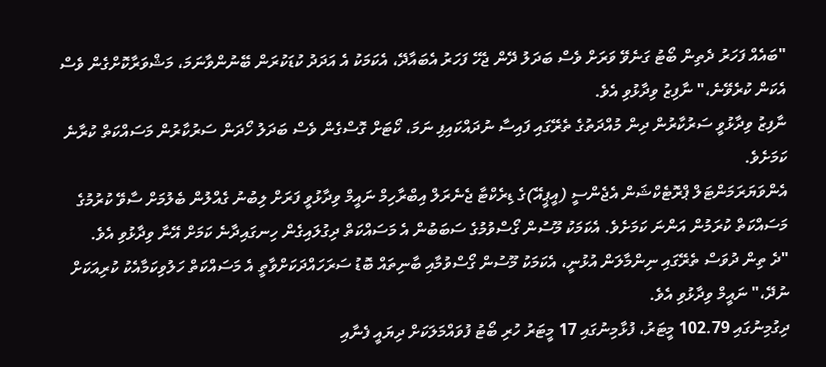"ބައެއް ފަހަރު ދެތިން ބޯޓު ގަނެވޭ ވަރަށް ވެސް ބަދަލު ދޭން ޖެހޭ ފަހަރު އެބައާދޭ، އެކަމަކު އެ އަދަދު ކުޑަކުރަން ބޭނުންވާނަމަ، މަޝްވަރާކޮށްގެން ވެސް އެކަން ކުރެވޭނެ،" ނާފިޒު ވިދާޅުވި އެވެ.
ނާފިޒު ވިދާޅުވީ ސަރުކާރުން ދިން މުއްދަތުގެ ތެރޭގައި ފައިސާ ނުދައްކައިފި ނަމަ، ކޯޓަށް ގޮސްގެން ވެސް ބަދަލު ހޯދަން ސަރުކާރުން މަސައްކަތް ކުރާނެ ކަމަށެވެ.
އެންވަޔަރަމަންޓަލް ޕްރޮޓެކްޝަން އެޖެންސީ (އީޕީއޭ)ގެ ޑިރެކްޓާ ޖެނެރަލް އިބްރާހިމް ނައީމް ވިދާޅުވީ ފަރަށް ލިބުނު ގެއްލުން ބެލުމަށް ސާވޭ ކުރުމުގެ މަސައްކަތް ކުރަމުން އަންނަ ކަމަށެވެ. އެކަމަކު މޫސުން ގޯސްވުމުގެ ސަބަބުން އެ މަސައްކަތް ދިގުލައިގެން ހިނގައިދާނެ ކަމަށް އޭނާ ވިދާޅުވި އެވެ.
"ދެ ތިން ދުވަސް ތެރޭގައި ނިންމާލަން އުޅުނީ، އެކަމަކު މޫސުން ގޯސްވުމާއި ބާނިތައް ބޮޑު ސަރަހައްދަކަށްވާތީ އެ މަސައްކަތް ހަލުވިކަމާއެކު ކުރިއަކަށް ނުދޭ،" ނައީމް ވިދާޅުވި އެވެ.
ދިގުމިނުގައި 102.79 މީޓަރު، ފުޅާމިނުގައި 17 މީޓަރު ހުރި ބޯޓު ފުވައްމަލަކަށް ދިޔައީ ފެނާއި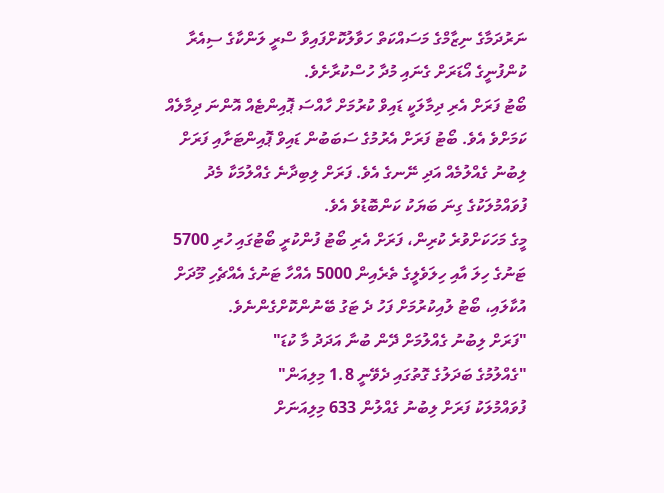ނަރުދަމާގެ ނިޒާމްގެ މަސައްކަތް ހަވާލުކޮށްފައިވާ ސްރީ ލަންކާގެ ސިއެރާ ކުންފުނީގެ އޯޑަރަށް ގެނައި މުދާ ހުސްކުރާށެވެ.
ބޯޓު ފަރަށް އެރި ދިމާލަކީ ޑައިވް ކުރުމަށް ހާއްސަ ޕޮއިންޓެއް އޮންނަ ދިމާލެއް ކަމަށްވެ އެވެ. ބޯޓު ފަރަށް އެރުމުގެ ސަބަބުން ޑައިވް ޕޮއިންޓަށާއި ފަރަށް ލިބުނު ގެއްލުމެއް އަދި ނޭނގެ އެވެ. ފަރަށް ލިބިދާނެ ގެއްލުމަކާ މެދު ފުވައްމުލަކުގެ ގިނަ ބަޔަކު ކަންބޮޑުވެ އެވެ.
މީގެ މަހަކަށްވުރެ ކުރިން، ފަރަށް އެރި ބޯޓު ފުންކުރީ ބޯޓުގައި ހުރި 5700 ޓަނުގެ ހިލަ އާއި ހިލަވެލީގެ ތެރެއިން 5000 އެއްހާ ޓަނުގެ އެއްޗެހި މޫދަށް އުކާލައި، ބޯޓު ލުއިކުރުމަށް ފަހު ދެ ޓަގު ބޭނުންކޮށްގެންނެވެ.
"ފަރަށް ލިބުނު ގެއްލުމަށް ދޭން ބުނާ އަދަދު މާ ކުޑަ"
"ގެއްލުމުގެ ބަދަލުގެ ގޮތުގައި ދެވޭނީ 1.8 މިލިއަން"
ފުވައްމުލަކު ފަރަށް ލިބުނު ގެއްލުން 633 މިލިއަނަށް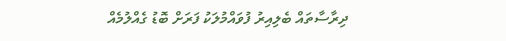ދިރާސާތައް ބެލިއިރު ފުވައްމުލަކު ފަރަށް ބޮޑު ގެއްލުމެއް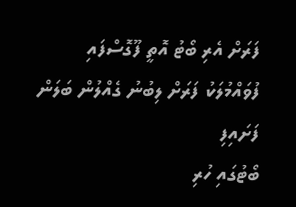ފަރަށް އެރި ބޯޓު އޮތީ ފޫގޮސްފައި
ފުވައްމުލަކު ފަރަށް ލިބުނު ގެއްލުން ބަލަން ފަށައިފި
ބޯޓުގައި ހުރި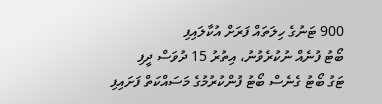900 ޓަނުގެ ހިލަތައް ފަރަށް އުކާލައިފި
ބޯޓު ފުނެއް ނުކުރެވުނު، އިތުރު 15 ދުވަސް ދީފި
ޓަގު ބޯޓު ގެނެސް ބޯޓު ފުންކުރުމުގެ މަސައްކަތް ފަށައިފި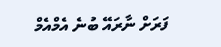ފަރަށް ނާރައޭ ބުނެ އެމްއެމް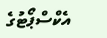އެކްސްޕޯޓުގެ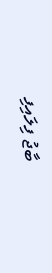ބާޖު ފިލައިފި